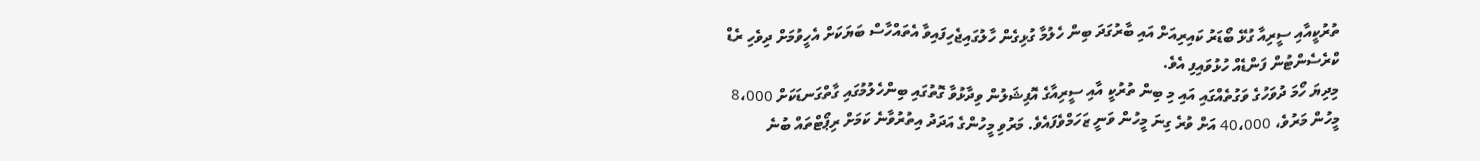ތުރުކީއާއި ސީރިއާ ގުޅޭ ބޯޑަރު ކައިރިއަށް އައި ބާރުގަދަ ބިން ހެލުމާ ގުޅިގެން ހާލުގައިޖެހިފައިވާ އެތައްހާސް ބަޔަކަށް އެހީވުމަށް ދިވެހި ރެޑް ކްރެސެންޓުން ފަންޑެއް ހުޅުވައިފި އެވެ.
މިދިޔަ ހޯމަ ދުވަހުގެ ވަގުތެއްގައި އައި މި ބިން ތުރުކީ އާއި ސީރިއާގެ އޮފިޝަލުން ވިދާޅުވާ ގޮތުގައި ބިންހެލުމުގައި ގާތްގަނޑަކަށް 8،000 މީހުން މަރުވެ، 40،000 އަށް ވުރެ ގިނަ މީހުން ވަނީ ޒަހަމްވެފައެވެ. މަރުވި މީހުންގެ އަދަދު އިތުރުވާނެ ކަމަށް ރިޕޯޓްތައް ބުނެ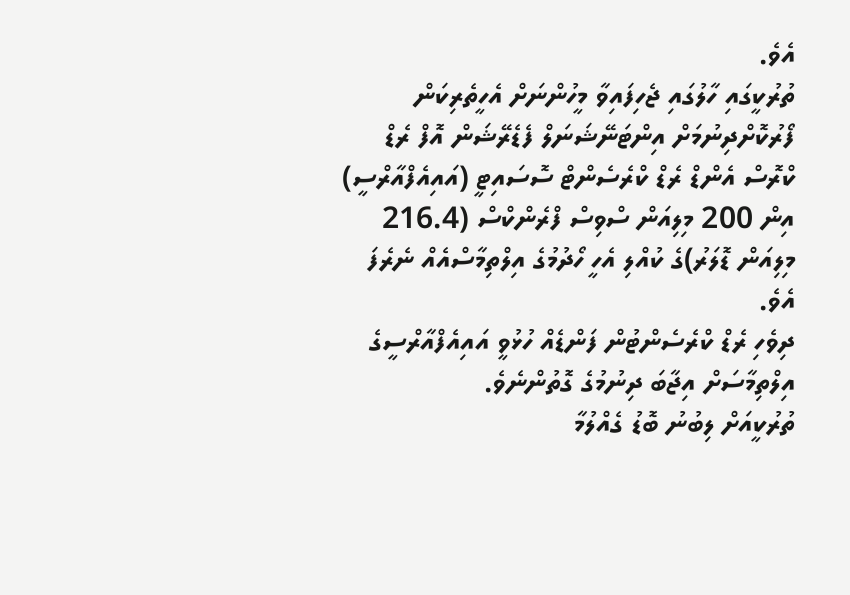އެވެ.
ތުރުކީގައި ހާލުގައި ޖެހިފައިވާ މީހުންނަށް އެހީތެރިކަން ފޯރުކޮށްދިނުމަށް އިންޓަނޭޝަނަލް ފެޑެރޭޝަން އޮފް ރެޑް ކްރޮސް އެންޑް ރެޑް ކްރެސެންޓް ސޮސައިޓީ (އައިއެފްއާރްސީ) އިން 200 މިލިއަން ސްވިސް ފްރެންކްސް (216.4 މިލިއަން ޑޮލަރު)ގެ ކުއްލި އެހީ ހޯދުމުގެ އިލްތިމާސްއެއް ނެރެފަ އެވެ.
ދިވެހި ރެޑް ކްރެސެންޓުން ފަންޑެއް ހުޅުވީ އައިއެފްއާރްސީގެ އިލްތިމާސަށް އިޖާބަ ދިނުމުގެ ގޮތުންނެވެ.
ތުރުކީއަށް ލިބުނު ބޮޑު ގެއްލުމާ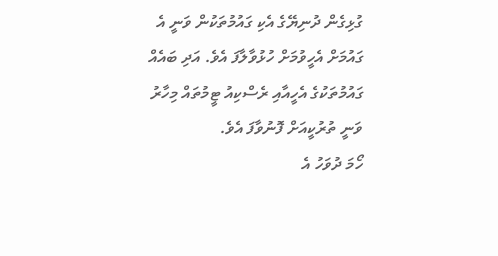ގުޅިގެން ދުނިޔޭގެ އެކި ގައުމުތަކުން ވަނީ އެ ގައުމަށް އެހީވުމަށް ހުޅުވާލާފަ އެވެ. އަދި ބައެއް ގައުމުތަކުގެ އެހީއާއި ރެސްކިއު ޓީމުތައް މިހާރު ވަނީ ތުރުކީއަށް ފޮނުވާފަ އެވެ.
ހޯމަ ދުވަހު އެ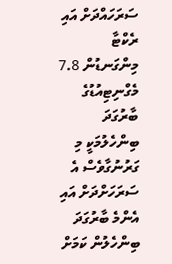ސަރަހައްދަށް އައި ރެކްޓާ މިންގަނޑުން 7.8 މެގްނިޓިއުޑުގެ ބާރުގަދަ ބިންހެލުމަކީ މި ގަރުނުގާވެސް އެ ސަރަހަށްދަށް އައި އެންމެ ބާރުގަދަ ބިންހެލުން ކަމަށް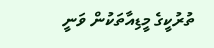ތުރުކީގެ މީޑިއާތަކުން ވަނީ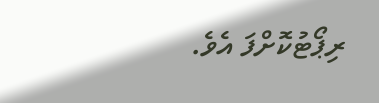ރިޕޯޓުކޮށްފަ އެވެ.